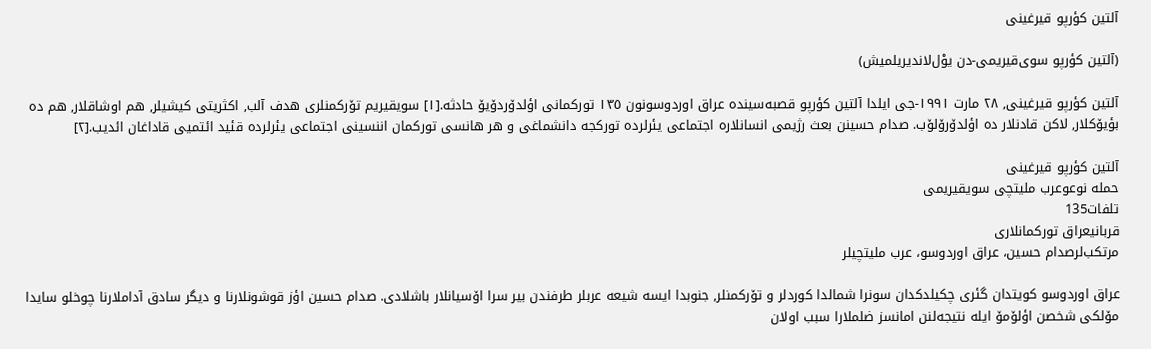آلتین کؤرپو قیرغینی

(آلتین کؤرپو سوی‌قیریمی-دن يوْل‌لاندیریلمیش)

آلتین کؤرپو قیرغینی, ٢٨ مارت ١٩٩١-جی ایلدا آلتین کؤرپو قصبه‌سینده عراق اوردوسونون ١٣٥ تورکمانی اؤلدۆردۆیۆ حادثه.[۱] سویقیریم تۆرکمنلری هدف آلب, اکثریتی کیشیلر, هم اوشاقلار, هم ده بؤیۆکلار, لاکن قادنلار ده اؤلدۆرۆلۆب. صدام حسینن بعث رژیمی انسانلاره اجتماعی یئرلرده تورکجه دانشماغی و هر هانسی تورکمان اننسینی اجتماعی یئرلرده قئید ائتمیی قاداغان ائدیب.[۲]

آلتین کؤرپو قیرغینی
حمله نوعوعرب ملیتچی سویقیریمی
تلفات135
قربانیعراق تورکمانلاری
مرتکب‌لرصدام حسین، عراق اوردوسو، عرب ملیتچیلر

عراق اوردوسو کویتدان گئری چکیلدکدان سونرا شمالدا کوردلر و تۆرکمنلر, جنوبدا ایسه شیعه‌ عربلر طرفندن بیر سرا اۆسیانلار باشلادی. صدام حسین اؤز قوشونلارنا و دیگر سادق آداملارنا چوخلو سایدا مۆلکی شخصن اؤلۆمۆ ایله نتیجەلنن امانسز ضلملارا سبب اولان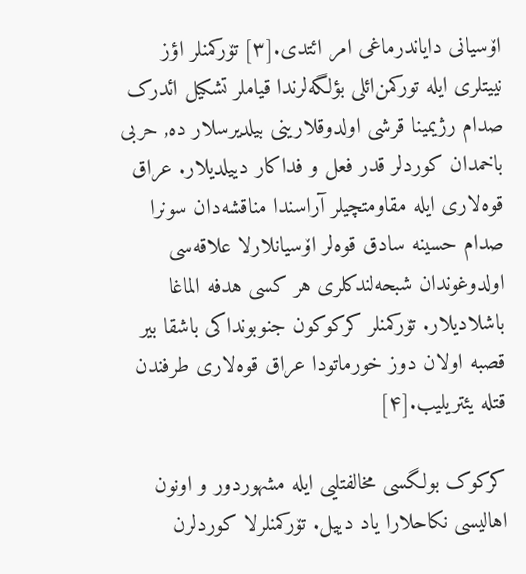اۆسیانی دایاندرماغی امر ائتدی.[۳] تۆرکمنلر اؤز نییتلری ایلە تورکمن‌ائلی بؤلگەلرندا قیاملر تشکیل ائدرک صدام رژیمینا قرشی اولدوقلارینی بیلدیرسلار ده, حربی باخمدان کوردلر قدر فعل و فداکار دییلدیلار. عراق قوەلاری ایلە مقاومتچیلر آراسندا مناقشەدان سونرا صدام حسینه سادق قوەلر اۆسیانلارلا علاقەسی اولدوغوندان شبحەلندکلری هر کسی هدفه الماغا باشلادیلار. تۆرکمنلر کرکوکون جنوبونداکی باشقا بیر قصبه اولان دوز خورماتودا عراق قوەلاری طرفندن قتلە یئتریلیب.[۴]

کرکوک بولگسی مخالفتلیی ایله مشهوردور و اونون اهالیسی نکاحلارا یاد دییل. تۆرکمنلرلا کوردلرن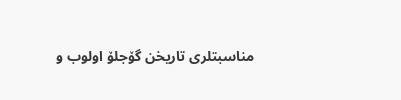مناسبتلری تاریخن گۆجلۆ اولوب و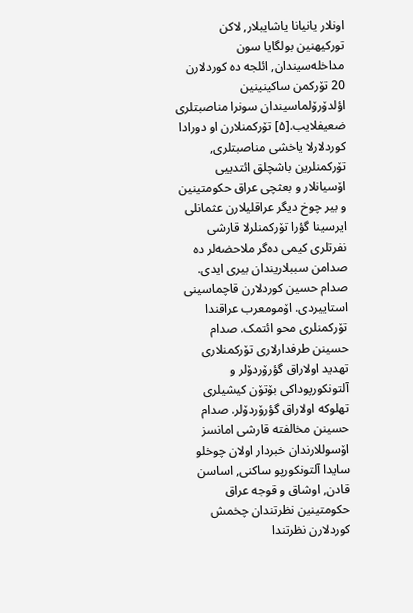اونلار یانیانا یاشایبلار, لاکن تورکیهنین بولگایا سون مداخلەسیندان, ائلجه ده کوردلارن 20 تۆرکمن ساکینینین اؤلدۆرۆلماسیندان سونرا مناصبتلری ضعیفلایب.[۵] تۆرکمنلارن او دورادا کوردلارلا یاخشی مناصبتلری, تۆرکمنلرین باشچلق ائتدییی اۆسیانلار و بعثچی عراق حکومتینین و بیر چوخ دیگر عراقلیلارن عثمانلی ایرسینا گؤرا تۆرکمنلرلا قارشی نفرتلری کیمی دەگر ملاحضەلر ده صدامن سببلاریندان بیری ایدی. صدام حسین کوردلارن قاچماسینی استاییردی. اۆمومعرب عراقندا تۆرکمنلری محو ائتمک. صدام حسینن طرفدارلاری تۆرکمنلاری تهدید اولاراق گؤرۆردۆلر و آلتونکورپوداکی بۆتۆن کیشیلری تهلوکه اولاراق گؤرۆردۆلر. صدام حسینن مخالفته قارشی امانسز اۆسوللارندان خبردار اولان چوخلو سایدا آلتونکورپو ساکنی, اساسن قادن, اوشاق و قوجه عراق حکومتینین نظرتندان چخمش کوردلارن نظرتندا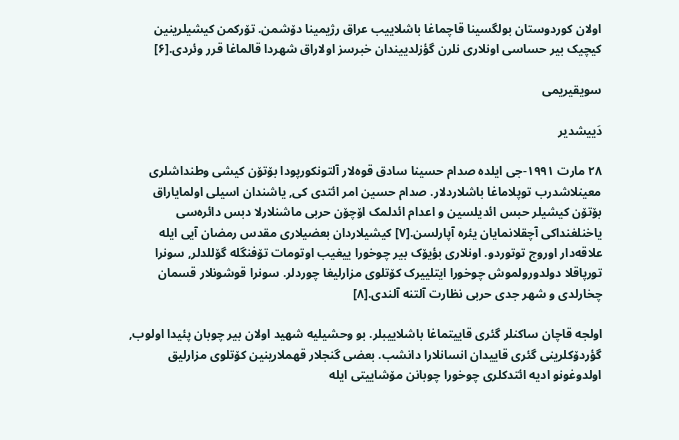اولان کوردوستان بولگسینا قاچماغا باشلاییب عراق رژیمینا دۆشمن. تۆرکمن کیشیلرینین کیچیک بیر حساسی اونلاری نلرن گؤزلدییندان خبرسز اولاراق شهردا قالماغا قرر وئردی.[۶]

سویقیریمی

دَییشدیر

٢٨ مارت ١٩٩١-جی ایلده صدام حسینا سادق قوەلار آلتونکورپودا بۆتۆن کیشی وطنداشلری معینلاشدرب توپلاماغا باشلاردلار. صدام حسین امر ائتدی کی, یاشندان اسیلی اولمایاراق بۆتۆن کیشیلر حبس ائدیلسین و اعدام ائدلمک اۆچۆن حربی ماشنلارلا دبس دائرەسی یاخنلغنداکی آچقلانمایان یئرە آپارلسن.[۷] کیشیلاردان بعضیلاری مقدس رمضان آیی ایلە علاقەدار اوروج توتوردو. اونلاری بؤیۆک بیر چوخورا ییغیب اوتومات تۆفنگله گۆللدلر, سونرا تورپاقلا دولدورولموش چوخورا ایتلییرک کۆتلوی مزارلیغا چوردلر. سونرا قوشونلار قسمان چخارلدی و شهر جدی حربی نظارت آلتنه آلندی.[۸]

اولجه قاچان ساکنلر گئری قاییتماغا باشلاییبلر. بو وحشیلیه شهید اولان بیر چوبان پئیدا اولوب, گؤردۆکلرینی گئری قاییدان انسانلارا دانشب. بعضی گنجلار قهملارینین کۆتلوی مزارلیق اولدوغونو ادیه ائتدکلری چوخورا چوبانن مۆشاییتی ایله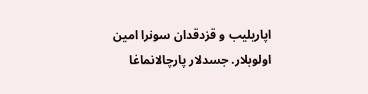اپاریلیب و قزدقدان سونرا امین اولوبلار. جسدلار پارچالانماغا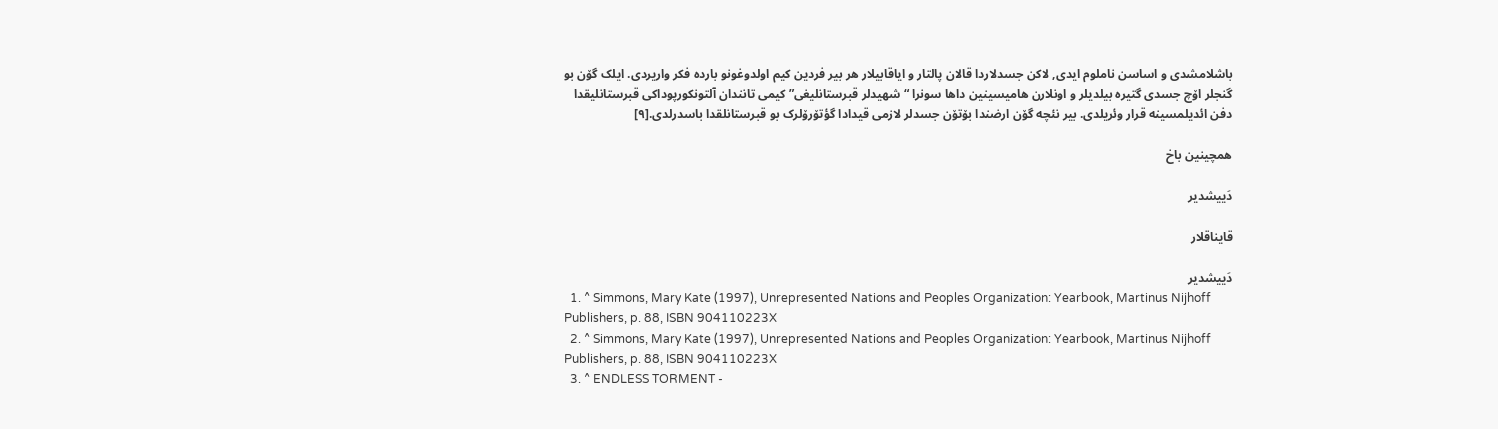باشلامشدی و اساسن ناملوم ایدی, لاکن جسدلاردا قالان پالتار و ایاقابیلار هر بیر فردین کیم اولدوغونو بارده فکر واریردی. ایلک گۆن بو گنجلر اۆچ جسدی گتیره بیلدیلر و اونلارن هامیسینین داها سونرا “شهیدلر قبرستانلیغی” کیمی تانندان آلتونکورپوداکی قبرستانلیقدا دفن ائدیلمسینه قرار وئریلدی. بیر نئچه گۆن ارضندا بۆتۆن جسدلر لازمی قیدادا گؤتۆرۆلرک بو قبرستانلقدا باسدرلدی.[۹]

همچینین باخ

دَییشدیر

قایناقلار

دَییشدیر
  1. ^ Simmons, Mary Kate (1997), Unrepresented Nations and Peoples Organization: Yearbook, Martinus Nijhoff Publishers, p. 88, ISBN 904110223X
  2. ^ Simmons, Mary Kate (1997), Unrepresented Nations and Peoples Organization: Yearbook, Martinus Nijhoff Publishers, p. 88, ISBN 904110223X
  3. ^ ENDLESS TORMENT -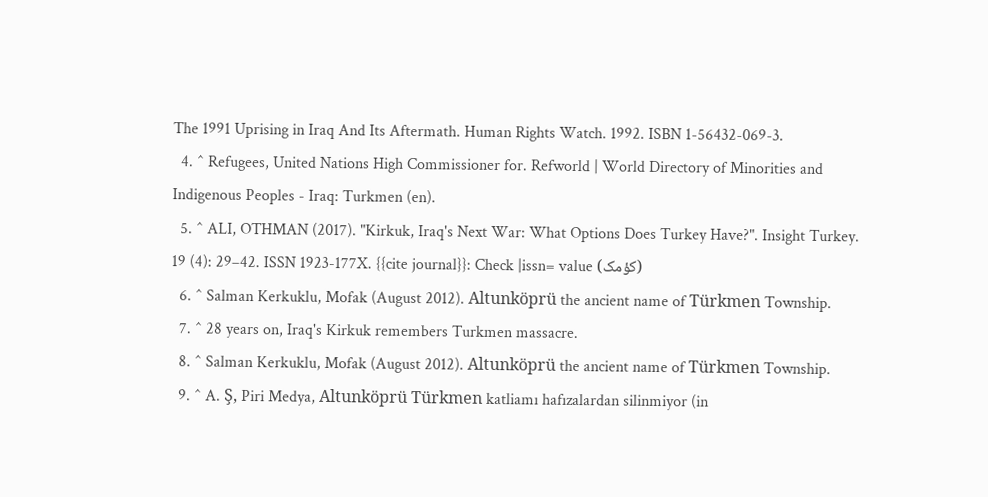The 1991 Uprising in Iraq And Its Aftermath. Human Rights Watch. 1992. ISBN 1-56432-069-3.
  4. ^ Refugees, United Nations High Commissioner for. Refworld | World Directory of Minorities and Indigenous Peoples - Iraq: Turkmen (en).
  5. ^ ALI, OTHMAN (2017). "Kirkuk, Iraq's Next War: What Options Does Turkey Have?". Insight Turkey. 19 (4): 29–42. ISSN 1923-177X. {{cite journal}}: Check |issn= value (کؤمک)
  6. ^ Salman Kerkuklu, Mofak (August 2012). Altunköprü the ancient name of Türkmen Township.
  7. ^ 28 years on, Iraq's Kirkuk remembers Turkmen massacre.
  8. ^ Salman Kerkuklu, Mofak (August 2012). Altunköprü the ancient name of Türkmen Township.
  9. ^ A. Ş, Piri Medya, Altunköprü Türkmen katliamı hafızalardan silinmiyor (in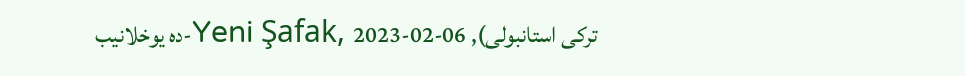ترکی استانبولی), Yeni Şafak, 2023-02-06-ده یوخلانیب